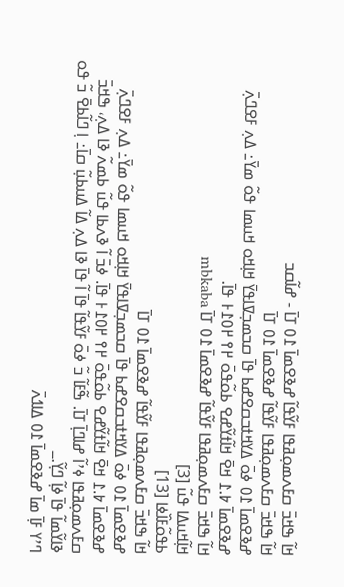ߞߊ߬ ߒߞߏ߫ ߛߓߍߘߋ߲ߥߟߊ ߓߌ߬ߟߊ߬ ߝߢߐߘߊ߫ ߁߀ ߠߊ߫ - ߝߊ߬ߛߏ
ߞߊ߬ ߒߞߏ߫ ߛߓߍߘߋ߲ߥߟߊ ߓߌ߬ߟߊ߬ ߝߢߐߘߊ߫ ߁߀ ߠߊ߫
ߝߢߐߘߊ߫ ߁߀ ߦߋ߫ ߡߌߞߙߏߛߐߝߕ ߟߊ߫ ߛߏߘߏ߲ߜߊߟߌ߫ ߞߊ߲ߞߋ ߞߎߘߊ ߟߋ߬ ߘߌ߫߸ ߡߍ߲ ߓߐߣߍ߲߫ ߝߢߐߘߊ߫ ߈.߁ ߞߐ߫ ߞߊ߬ߙߌ߬ߝߐ ߕߋ߬ߟߋ߫ ߂߉ ߂߀߁߅ ߟߊ߫.
ߞߊ߬ ߒߞߏ߫ ߛߓߍߘߋ߲ߥߟߊ ߓߌ߬ߟߊ߬ ߝߢߐߘߊ߫ ߁߀ ߠߊ߫ mbkaba
ߞߊ߲߬ߞߎߡߊ ߟߎ߬ [3]
ߕߟߋ߬ߓߊ߰ߦߊ [13]
ߞߊ߬ ߒߞߏ߫ ߛߓߍߘߋ߲ߥߟߊ ߓߌ߬ߟߊ߬ ߝߢߐߘߊ߫ ߁߀ ߠߊ߫
ߝߢߐߘߊ߫ ߁߀ ߦߋ߫ ߡߌߞߙߏߛߐߝߕ ߟߊ߫ ߛߏߘߏ߲ߜߊߟߌ߫ ߞߊ߲ߞߋ ߞߎߘߊ ߟߋ߬ ߘߌ߫߸ ߡߍ߲ ߓߐߣߍ߲߫ ߝߢߐߘߊ߫ ߈.߁ ߞߐ߫ ߞߊ߬ߙߌ߬ߝߐ ߕߋ߬ߟߋ߫ ߂߉ ߂߀߁߅ ߟߊ߫. ߦߏ߫ ߊ߬ ߢߍߕߊ ߟߎ߬ ߕߘߍ߬ ߢߊ ߡߍ߲، ߒߞߏ߫ ߛߓߍߘߋ߲ߥߟߊ ߦߴߊ߬ ߝߊߣߊ߲߫ ߠߊ߫. ߒ߬ߓߊ߬ ߏ߬ ߦߋ߫ ߓߌ߬ߟߊ߬ ߟߊ߫ ߊ߬ ߟߊ߫ ߢߊ ߡߍ߲ ߡߊ߬ ߡߎߕߎ߲߬ ߛߊ߫߸ ߊ߲ ߣߊ߬ߕߐ߫ ߏ߬ ߟߋ ߢߊߌ߬ߘߊ߬ ߟߊ߫ ߦߊ߲߬ ߣߌ߲߬.ߺ
ߣߴߌ ߓߊ߲߫ ߘߊ߫ ߝߢߐߘߊ߫ ߁߀ ߡߊߗߍ߫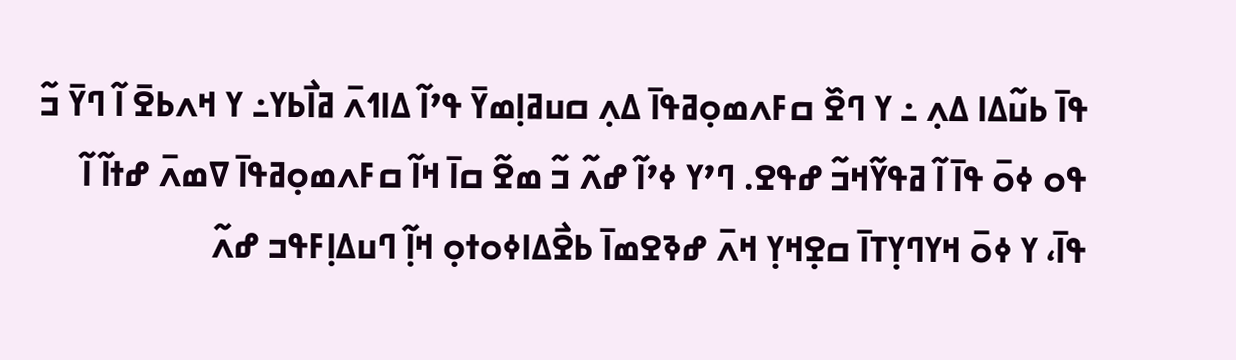ߟߊ߫ ߕߎ߬ߡߊ ߡߍ߲ ߸ ߌ ߣߐ߰ ߛߓߍߘߋ߲ߥߟߊ߫ ߡߍ߲ ߛߎߥߊ߲ߘߌ߫ ߟߴߊ߬ ߡߊߗߍ߫ ߥߊ߯ߕߌ߸ ߌ ߞߍߕߐ߫ ߊ߬ ߣߌ߫ ߏ߬ ߟߋ ߦߋ߫ ߟߊ߫ ߊ߬ ߥߟߌ߬ߞߏ߬ ߝߟߐ. ߣߴߌ ߦߴߊ߬ ߝߍ߬ ߏ߬ ߘߐ߬ ߛߊ߫ ߞߊ߬ ߛߓߍߘߋ߲ߥߟߊ߫ ߜߘߍ߫ ߝߙߊ߬ ߊ߬ ߟߊ߫، ߌ ߦߋ߫ ߞߌߣߌ߲ߠߊ߫ ߛߐ߲ߞߌ߲ ߞߍ߫ ߝߢߐߘߊ߫ ߕߐ߯ߡߊߦߋߙߋ߲ ߞߊ߲߬ ߣߎߡߊ߲ߓߟߏ ߝߍ߬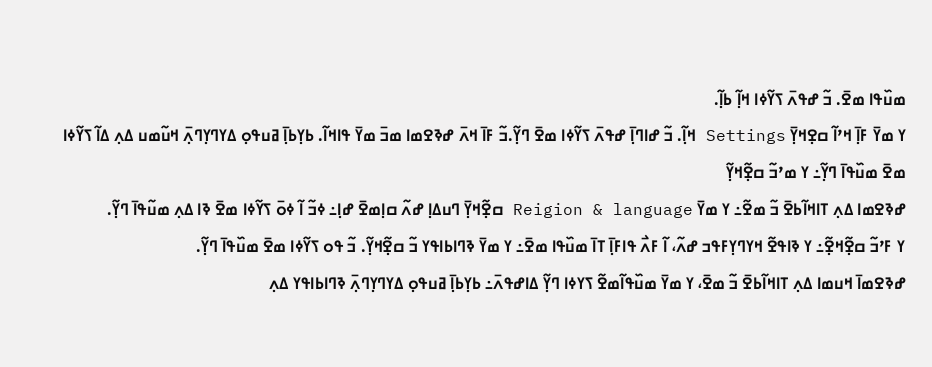ߘߎ߰ߟߊ ߘߐ߫. ߏ߬ ߝߟߍ߫ ߖߌ߬ߦߊ ߞߊ߲߬ ߕߊ߲߬.
ߌ ߘߌ߫ ߓߊ߲߫ ߞߴߊ߬ ߛߐ߲ߞߌ߲߫ Settings ߞߊ߲߬. ߏ߬ ߝߊߣߊ߲߫ ߝߟߍ߫ ߖߌ߬ߦߊ ߘߐ߫ ߣߌ߲߬.ߏ߬ ߓߊ߫ ߞߍ߫ ߝߢߐߘߊ ߘߏ߫ ߘߌ߫ ߟߊߞߊ߬. ߕߌ߲ߕߊ߲߫ ߥߎߟߋ߲ ߡߌߣߌ߲ߣߍ߲߫ ߞߎ߬ߘߎ ߡߍ߲ ߡߊ߬ ߖߌ߬ߦߊ ߘߐ߫ ߘߎ߰ߟߊ߫ ߣߌ߲߬߸ ߌ ߘߴߏ߬ ߛߐ߲߬ߞߌ߲߬
ߝߢߐߘߊ ߡߍ߲ ߠߊߞߊ߬ߕߐ߫ ߏ߬ ߘߐ߬߸ ߌ ߘߌ߫ Reigion & language ߛߐ߲߬ߞߌ߲߫ ߣߎߡߊ߲ ߝߍ߬ ߛߊ߲ߘߐ߫ ߝߊ߲߸ ߦߏ߬ ߊ߬ ߦߋ߫ ߖߌ߬ߦߊ ߘߐ߫ ߢߊ ߡߍ߲ ߘߎ߬ߟߊ߫ ߣߌ߲߬.
ߌ ߓߴߏ߬ ߛߐ߲߬ߞߐ߲߬߸ ߌ ߢߊߟߐ߬ ߞߌߣߌ߲ߓߟߏ ߝߍ߬، ߊ߬ ߓߍ߯ ߟߊߓߊ߲߫ ߠߊ߫ ߘߎ߰ߟߊ ߘߐ߫߸ ߌ ߘߌ߫ ߢߣߊߕߊߟߌ ߏ߬ ߛߐ߲߬ߞߌ߲߬. ߏ߬ ߟߋ ߖߌ߬ߦߊ ߘߐ߫ ߘߎ߰ߟߊ߫ ߣߌ߲߬.
ߝߢߐߘߊ߫ ߞߎߘߊ ߡߍ߲ ߠߊߞߊ߬ߕߐ߫ ߏ߬ ߘߐ߫، ߌ ߘߌ߫ ߘߎ߰ߟߊ߬ߘߐ߬ ߖߌߦߊ ߣߌ߲߬ ߡߊߝߟߍ߫߸ ߕߌ߲ߕߊ߲߫ ߥߎߟߋ߲ ߡߌߣߌ߲ߣߍ߲߫ ߢߣߊߕߊߟߌ ߡߍ߲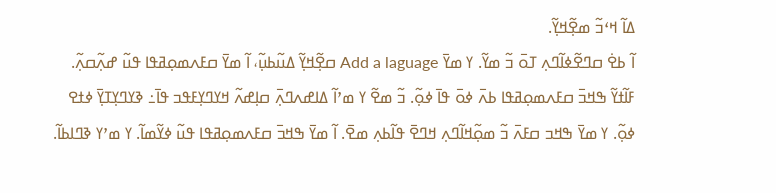ߡߊ߬ ߞߵߏ߬ ߘߐ߲߬ߞߌ߲߬.
ߊ߬ ߕߐ߭ ߛߣߐ߬ߦߊ߬ߣߍ߲ ߠߋ߫ ߏ߬ ߘߌ߬. ߌ ߘߌ߫ Add a laguage ߛߐ߲߬ߞߌ߲߬ ߡߎ߬ߕߎ߲߬، ߊ߬ ߘߌ߫ ߛߓߍߘߋ߲ߥߟߊ ߟߎ߬ ߝߍ߲߬ߛߍ߲߬. ߓߊ߬ߙߌ߬ ߒߞߏ߫ ߛߓߍߘߋ߲ߥߟߊ ߕߍ߫ ߦߋ߫ ߟߊ߫ ߦߋ߲߬. ߏ߬ ߘߐ߬ ߌ ߘߴߊ߬ ߡߊߝߍߣߍ߲߫ ߛߊ߲ߝߍ߬ ߞߌߣߌ߲ߓߟߏ ߟߊ߫߸ ߢߌߣߌ߲ߠߌ߲߫ ߦߙߐ ߦߋ߲߬. ߌ ߘߌ߫ ߒߞߏ ߛߓߍ߫ ߏ߬ ߘߋ߲߬ߞߊ߬ߣߍ߲ ߞߣߐ߫ ߟߊ߬ߕߍ߲ ߘߐ߫. ߊ߬ ߘߌ߫ ߒߞߏ߫ ߛߓߍߘߋ߲ߥߟߊ ߟߎ߬ ߦߌ߬ߘߊ߬. ߌ ߘߴߌ ߢߣߊߕߊ߬.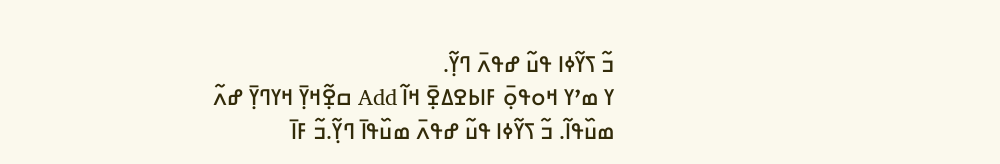ߏ߬ ߖߌ߬ߦߊ ߟߎ߬ ߝߟߍ߫ ߣߌ߲߬.
ߌ ߘߴߌ ߞߋߟߋ߲߫ ߓߊߕߐߡߐ߲߫ ߞߊ߬ Add ߛߐ߲߬ߞߌ߲߫ ߞߌߣߌ߲߫ ߝߍ߬ ߘߎ߰ߟߊ߬. ߏ߬ ߖߌ߬ߦߊ ߟߎ߬ ߝߟߍ߫ ߘߎ߰ߟߊ߫ ߣߌ߲߬.ߏ߬ ߓߊ߫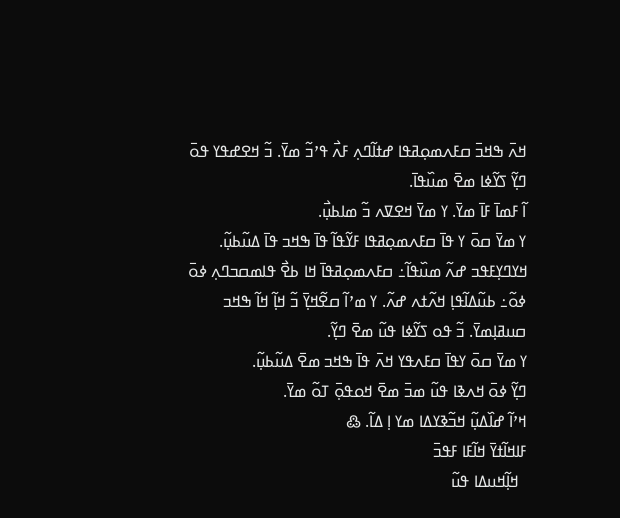ߞߍ߫ ߒߞߏ߫ ߛߓߍߘߋ߲ߥߟߊ ߝߙߊ߬ߣߍ߲ ߓߍ߯ ߟߴߏ߬ ߘߌ߫. ߏ߬ ߞߐߝߟߌ ߟߋ߫ ߣߌ߲߬ ߖߌ߬ߦߊ ߘߐ߫ ߘߎ߰ߟߊ߫.
ߊ߬ ߓߘߊ߫ ߓߊ߫ ߘߌ߫. ߌ ߘߌ߫ ߞߐߜߍ ߏ߬ ߘߊߕߎ߲߯.
ߌ ߘߌ߫ ߛߋ߫ ߌ ߟߊ߫ ߛߓߍߘߋ߲ߥߟߊ ߓߌ߬ߟߊ߬ ߟߊ߫ ߒߞߏ ߟߊ߫ ߡߎ߬ߕߎ߲߬. ߞߌߣߌ߲ߓߟߏ ߝߍ߬ ߘߎ߰ߟߊ߬߸ ߛߓߍߘߋ߲ߥߟߊ߫ ߞߊ ߕߐ߯ ߟߊߘߛߏߣߍ߲ ߦߋ߫ ߦߋ߬߸ ߕߎ߬ߡߊ߬ߟߊ߲ ߞߍ߬ߙߍ ߝߍ߬. ߌ ߘߴߊ߬ ߛߐ߬ߞߌ߲߫ ߏ߬ ߞߊ߲߬ ߞߊ߬ ߒߞߏ ߛߎߥߊ߲ߘߌ߫. ߏ߬ ߟߋ ߖߌ߬ߦߊ ߟߎ߬ ߘߐ߫ ߣߌ߲߬.
ߌ ߘߌ߫ ߛߋ߫ ߌߟߊ߫ ߛߓߍߟߌ ߞߍ߫ ߟߊ߫ ߒߞߏ ߘߐ߫ ߡߎ߬ߕߎ߲߬.
ߣߌ߲߬ ߦߋ߫ ߞߍߢߊ ߟߎ߬ ߘߏ߫ ߘߐ߫ ߞߋߟߋ߲߫ ߠߋ߬ ߘߌ߫.
ߞߴߊ߬ ߝߊ߰ߡߎ߲߬ ߞߏ߬ߢߌߡߊ ߘߌ ߊ߲ ߡߊ߬. ߷
ߓߊߞߊ߬ߙߌ߫ ߞߊ߬ߓߊ ߓߟߏ߫
  ߞߊ߲߬ߞߎߡߊ ߟߎ߬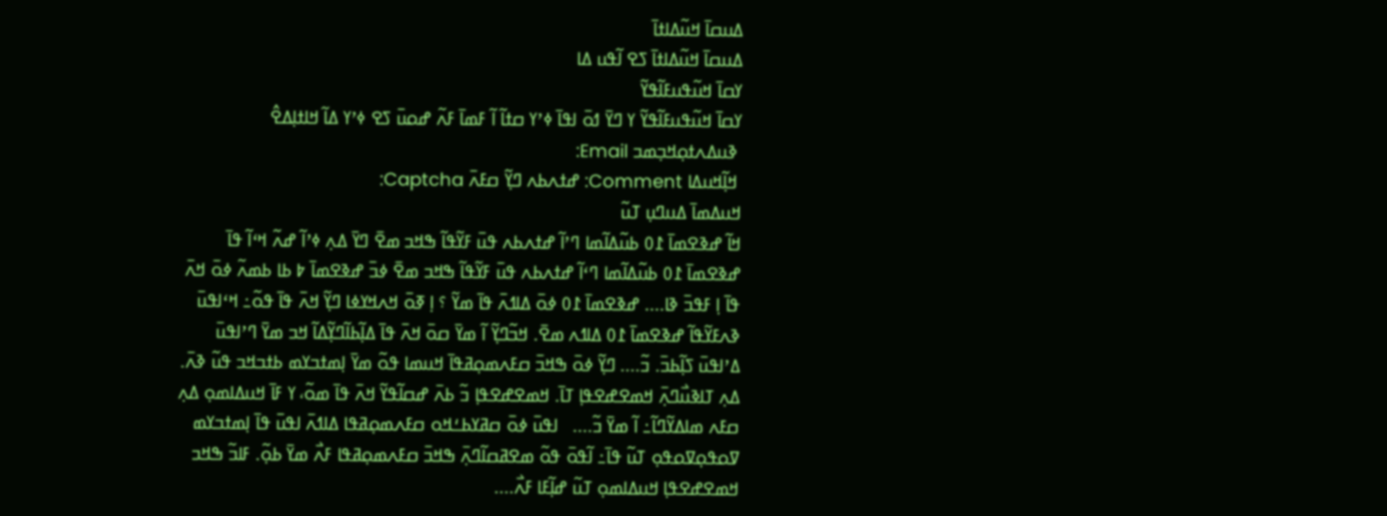ߡߎߛߊ߫ ߞߎ߬ߡߊߙߊ߫
ߡߎߛߊ߫ ߞߎ߬ߡߊߙߊ߫ ߖߐ ߊ߬ߟߎ ߡߊ
ߌߛߊ߫ ߞߎ߬ߟߎߓߊ߬ߟߌ߬
ߌߛߊ߫ ߞߎ߬ߟߎߓߊ߬ߟߌ߬ ߌ ߣߌ߫ ߗߋ߫ ߊߟߊ߫ ߦߴߌ ߛߙߊ߬ ߊ߬ ߓߘߊ߫ ߓߍ߬ ߝߋߎ߫ ߖߐ ߦߴߌ ߡߊ߬ ߞߊߙߊ߲ߡߐ߮
 ߢߎߡߍߙߋ߲ߞߏ߲ߘߏ Email:
 ߞߊ߲߬ߞߎߡߊ Comment: ߝߙߍߕߍ ߣߌ߲߬ ߛߓߍ߫ Captcha:
ߞߎߡߘߊ߫ ߡߎߣߎ߲ ߠߎ߬
ߞߊ߬ ߝߢߐߘߊ߫ ߁߀ ߕߎ߬ߡߊ߬ߘߊ ߣߴߊ߬ ߝߙߍߕߍ ߟߎ߫ ߓߌ߬ߟߊ߬ ߒߞߏ ߘߐ߫ ߣߌ߫ ߡߍ߲ ߦߴߊ߬ ߝߍ߬ ߞߵߊ߬ ߟߊ߫ ߝߢߐߘߊ߫ ߁߀ ߕߎ߬ߡߊ߬ߘߊ ߣߵߊ߬ ߝߙߍߕߍ ߟߎ߫ ߓߌ߬ߟߊ߬ ߒߞߏ ߘߐ߫ ߦߏ߫ ߝߢߐߘߊ߫ ߈ ߕߊ ߕߘߍ߬ ߦߋ߫ ߞߍ߫ ߟߊ߫ ߊ߲ ߓߟߏ߫ ߢߊ.... ߝߢߐߘߊ߫ ߁߀ ߦߋ߫ ߡߊߗߍ߫ ߟߊ߫ ߘߌ߬ ؟ ߊ߲ ߧߋ߫ ߞߍߞߌߦߊ ߣߌ߲߬ ߞߍ߫ ߟߊ߫ ߟߋ߬߸ ߞߵߊߟߎ߫ ߢߍߓߌ߬ߟߊ߬ ߝߢߐߘߊ߫ ߁߀ ߡߊߗߍ ߘߐ߫. ߞߏ߬ߣߌ߲߬ ߊ߬ ߘߌ߫ ߛߋ߫ ߞߍ߫ ߟߊ߫ ߡߊ߲߬ߕߊ߬ߣߌ߲߬ߡߊ߬ ߞߏ ߘߌ߫ ߣߴߊߟߎ߫ ߡߴߊߟߎ߫ ߖߊ߲߬ߕߏ߫. ߏ߬.... ߣߌ߲߬ ߦߋ߫ ߒߞߏ߫ ߛߓߍߘߋ߲ߥߟߊ߫ ߞߎߘߊ ߟߋ߬ ߘߌ߫ ߊ߲ߘߙߏߌߘ ߕߙߏߞߏ ߟߎ߬ ߢߍ߫. ߡߍ߲ ߠߊߢߎ߯ߣߍ߲߫ ߞߘߐߝߐߟߊ߲ ߠߊ߫. ߞߘߐߝߐߟߊ߲ ߏ߬ ߕߍ߫ ߝߛߊ߬ߟߌ߬ ߞߍ߫ ߟߊ߫ ߘߋ߬، ߌ ߓߊ߫ ߞߎߡߊߘߋ߲ ߡߍ߲ ߛߓߍ ߘߊߡߌ߬ߣߊ߬߸ ߊ߬ ߘߌ߫ ߏ߬....   ߊߟߎ߫ ߦߋ߫ ߛߥߌߕߑߞߋ ߛߓߍߘߋ߲ߥߟߊ ߡߊߗߍ߫ ߊߟߎ߫ ߟߊ߫ ߊ߲ߘߙߏߌߘ ߜߋߟߋ߲ߜߋߟߋ߲ ߠߎ߬ ߟߊ߫߸ ߊ߬ߟߋ߫ ߟߋ߬ ߘߐߥߛߊ߬ߣߍ߲߫ ߒߞߏ߫ ߛߓߍߘߋ߲ߥߟߊ ߓߍ߯ ߘߌ߫ ߕߋ߲߬. ߓߊߏ߬ ߒߞߏ ߞߘߐߝߐߟߊ߲ ߞߎߡߊߘߋ߲ ߠߎ߬ ߝߊ߲߬ߓߊ ߓߍ߯....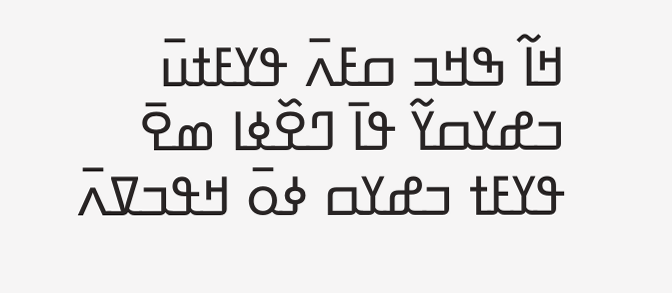ߞߊ߬ ߒߞߏ ߛߓߍ߫ ߟߌߓߙߎ߫ ߏߝߌߛߌ߬ ߟߊ߫ ߣߐ߰ߦߊ ߘߐ߫ ߟߌߓߙ ߏߝߌߛ ߦߋ߫ ߞߟߏߜߍ߫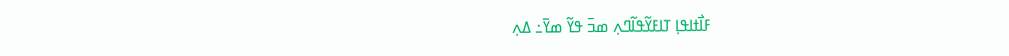ߓߊ߯ߙߊߟߊ߲ ߠߊߓߌ߬ߟߊ߬ߣߍ߲ ߘߏ߫ ߟߌ߬ ߘߌ߫߸ ߡߍ߲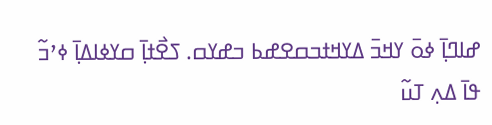ߝߊߣߊ߲߫ ߦߋ߫ ߌߞߏ߫ ߡߌߞߙߏߛߐߝߕ ߏߝߌߛ. ߖߐ߯ߙߊ߲߫ ߛߌߦߊߡߊ߲߫ ߦߴߏ߬ ߟߊ߫ ߡߍ߲ ߠߎ߬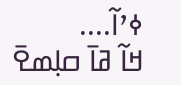ߦߴߊ߬....
ߞߊ߬ ߥߊ߫ ߛߊ߲ߘߐ߫